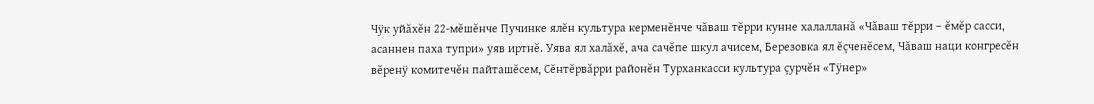Чÿк уйăхĕн 22-мĕшĕнче Пучинке ялĕн культура керменĕнче чăваш тĕрри кунне халалланă «Чăваш тĕрри – ĕмĕр сасси, асаннен паха тупри» уяв иртнĕ. Уява ял халăхĕ, ача сачĕпе шкул ачисем, Березовка ял ĕçченĕсем, Чăваш наци конгресĕн вĕренÿ комитечĕн пайташĕсем, Сĕнтĕрвăрри районĕн Турханкасси культура çурчĕн «Тÿнер»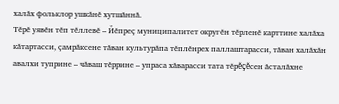халăх фольклор ушкăнĕ хутшăннă.
Тĕрĕ уявĕн тĕп тĕллевĕ – Йĕпреç муниципалитет округĕн тĕрленĕ карттине халăха кăтартасси, çамрăксене тăван культурăпа тĕплĕнрех паллаштарасси, тăван халăхăн авалхи туприне – чăваш тĕррине – упраса хăварасси тата тĕрĕçĕсен ăсталăхне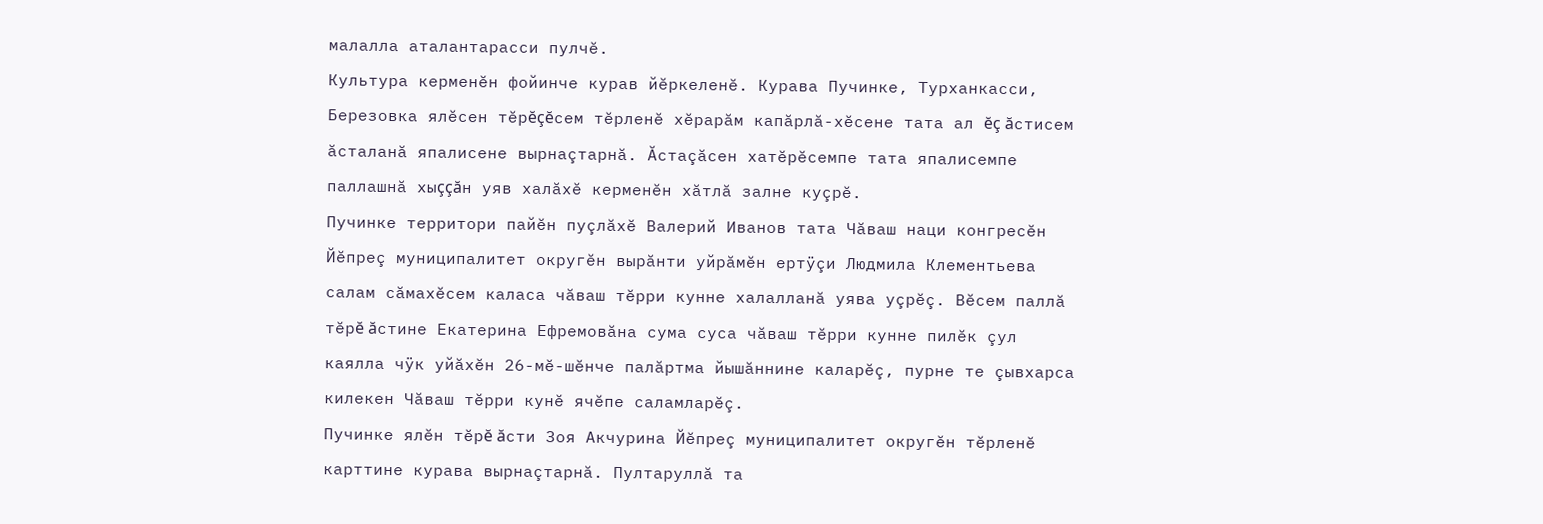малалла аталантарасси пулчĕ.
Культура керменĕн фойинче курав йĕркеленĕ. Курава Пучинке, Турханкасси, Березовка ялĕсен тĕрĕçĕсем тĕрленĕ хĕрарăм капăрлă-хĕсене тата ал ĕç ăстисем ăсталанă япалисене вырнаçтарнă. Ăстаçăсен хатĕрĕсемпе тата япалисемпе паллашнă хыççăн уяв халăхĕ керменĕн хăтлă залне куçрĕ.
Пучинке территори пайĕн пуçлăхĕ Валерий Иванов тата Чăваш наци конгресĕн Йĕпреç муниципалитет округĕн вырăнти уйрăмĕн ертÿçи Людмила Клементьева салам сăмахĕсем каласа чăваш тĕрри кунне халалланă уява уçрĕç. Вĕсем паллă тĕрĕ ăстине Екатерина Ефремовăна сума суса чăваш тĕрри кунне пилĕк çул каялла чÿк уйăхĕн 26-мĕ-шĕнче палăртма йышăннине каларĕç, пурне те çывхарса килекен Чăваш тĕрри кунĕ ячĕпе саламларĕç.
Пучинке ялĕн тĕрĕ ăсти Зоя Акчурина Йĕпреç муниципалитет округĕн тĕрленĕ карттине курава вырнаçтарнă. Пултаруллă та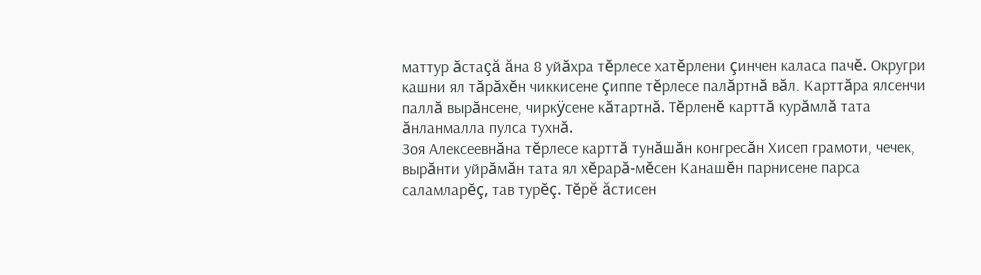маттур ăстаçă ăна 8 уйăхра тĕрлесе хатĕрлени çинчен каласа пачĕ. Округри кашни ял тăрăхĕн чиккисене çиппе тĕрлесе палăртнă вăл. Карттăра ялсенчи паллă вырăнсене, чиркÿсене кăтартнă. Тĕрленĕ карттă курăмлă тата ăнланмалла пулса тухнă.
Зоя Алексеевнăна тĕрлесе карттă тунăшăн конгресăн Хисеп грамоти, чечек, вырăнти уйрăмăн тата ял хĕрарă-мĕсен Канашĕн парнисене парса саламларĕç, тав турĕç. Тĕрĕ ăстисен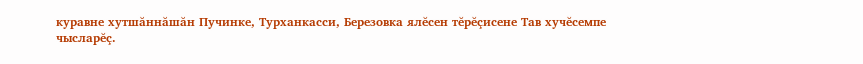куравне хутшăннăшăн Пучинке, Турханкасси, Березовка ялĕсен тĕрĕçисене Тав хучĕсемпе чысларĕç.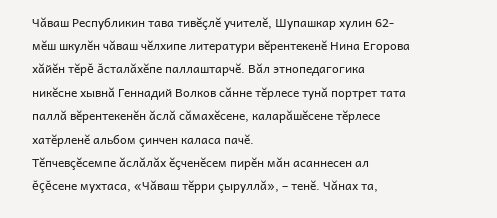Чăваш Республикин тава тивĕçлĕ учителĕ, Шупашкар хулин 62-мĕш шкулĕн чăваш чĕлхипе литератури вĕрентекенĕ Нина Егорова хăйĕн тĕрĕ ăсталăхĕпе паллаштарчĕ. Вăл этнопедагогика никĕсне хывнă Геннадий Волков сăнне тĕрлесе тунă портрет тата паллă вĕрентекенĕн ăслă сăмахĕсене, каларăшĕсене тĕрлесе хатĕрленĕ альбом çинчен каласа пачĕ.
Тĕпчевçĕсемпе ăслăлăх ĕçченĕсем пирĕн мăн асаннесен ал ĕçĕсене мухтаса, «Чăваш тĕрри çыруллă», – тенĕ. Чăнах та,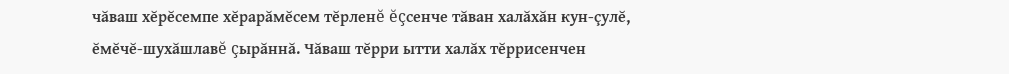чăваш хĕрĕсемпе хĕрарăмĕсем тĕрленĕ ĕçсенче тăван халăхăн кун-çулĕ, ĕмĕчĕ-шухăшлавĕ çырăннă. Чăваш тĕрри ытти халăх тĕррисенчен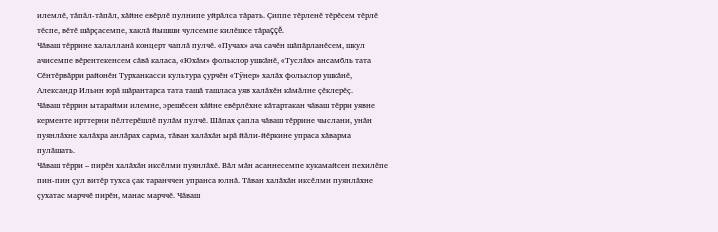илемлĕ, тăпăл-тăпăл, хăйне евĕрлĕ пулнипе уйрăлса тăрать. Çиппе тĕрленĕ тĕрĕсем тĕрлĕ тĕспе, вĕтĕ шăрçасемпе, хаклă йышши чулсемпе килĕшсе тăраççĕ.
Чăваш тĕррине халалланă концерт чаплă пулчĕ. «Пучах» ача сачĕн шăпăрланĕсем, шкул ачисемпе вĕрентекенсем сăвă каласа, «Юхăм» фольклор ушкăнĕ, «Туслăх» ансамбль тата Сĕнтĕрвăрри районĕн Турханкасси культура çурчĕн «Тÿнер» халăх фольклор ушкăнĕ, Александр Ильин юрă шăрантарса тата ташă ташласа уяв халăхĕн кăмăлне çĕклерĕç.
Чăваш тĕррин ытарайми илемне, эрешĕсен хăйне евĕрлĕхне кăтартакан чăваш тĕрри уявне керменте ирттерни пĕлтерĕшлĕ пулăм пулчĕ. Шăпах çапла чăваш тĕррине чыслани, унăн пуянлăхне халăхра анлăрах сарма, тăван халăхăн ырă йăли-йĕркине упраса хăварма пулăшать.
Чăваш тĕрри – пирĕн халăхăн иксĕлми пуянлăхĕ. Вăл мăн асаннесемпе кукамайсен пехилĕпе пин-пин çул витĕр тухса çак таранччен упранса юлнă. Тăван халăхăн иксĕлми пуянлăхне çухатас марччĕ пирĕн, манас марччĕ. Чăваш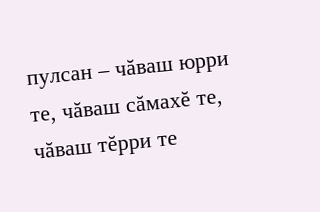пулсан – чăваш юрри те, чăваш сăмахĕ те, чăваш тĕрри те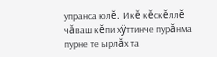упранса юлĕ. Икĕ кĕскĕллĕ чăваш кĕпи хÿттинче пурăнма пурне те ырлăх та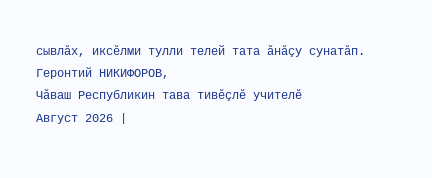сывлăх, иксĕлми тулли телей тата ăнăçу сунатăп.
Геронтий НИКИФОРОВ,
Чăваш Республикин тава тивĕçлĕ учителĕ
Август 2026 |